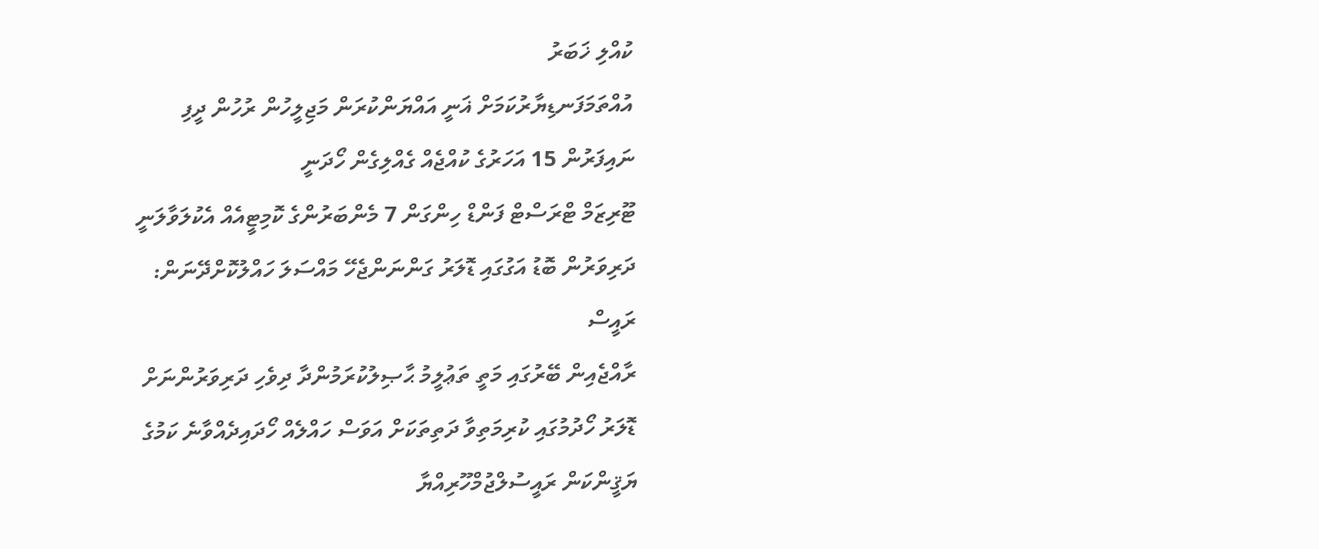ކުއްލި ޚަބަރު
އުއްތަމަފަނޑިޔާރުކަމަށް ޣަނީ އައްޔަންކުރަން މަޖިލީހުން ރުހުން ދީފި
ނައިފަރުން 15 އަހަރުގެ ކުއްޖެއް ގެއްލިގެން ހޯދަނީ
ޓޫރިޒަމް ޓްރަސްޓް ފަންޑް ހިންގަން 7 މެންބަރުންގެ ކޮމިޓީއެއް އެކުލަވާލަނީ
ދަރިވަރުން ބޮޑު އަގުގައި ޑޮލަރު ގަންނަންޖެހޭ މައްސަލަ ހައްލުކޮށްދޭނަން: ރައީސް
ރާއްޖެއިން ބޭރުގައި މަތީ ތަޢުލީމު ޙާޞިލުކުރަމުންދާ ދިވެހި ދަރިވަރުންނަށް ޑޮލަރު ހޯދުމުގައި ކުރިމަތިވާ ދަތިތަކަށް އަވަސް ހައްލެއް ހޯދައިދެއްވާނެ ކަމުގެ ޔަޤީންކަން ރައީސުލްޖުމްހޫރިއްޔާ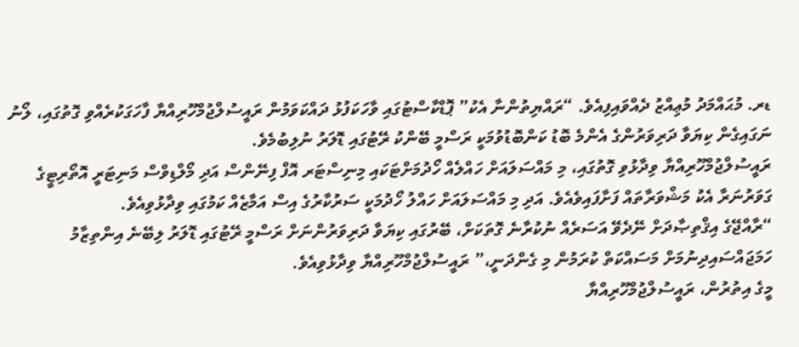ޑރ. މުޙައްމަދު މުޢިއްޒު ދެއްވައިފިއެވެ. “ރައްޔިތުންނާ އެކު” ޕޮޑްކާސްޓުގައި ވާހަކަފުޅު ދައްކަވަމުން ރައީސުލްޖުމްހޫރިއްޔާ ފާހަގަކުރެއްވި ގޮތުގައި، ލޯނު ނަގައިގެން ކިޔަވާ ދަރިވަރުންގެ އެންމެ ބޮޑު ކަންބޮޑުވުމަކީ ރަސްމީ ބޭންކު ރޭޓުގައި ޑޮލަރު ނުލިބުމެވެ.
ރައީސުލްޖުމްހޫރިއްޔާ ވިދާޅުވި ގޮތުގައި، މި މައްސަލައަށް ހައްލެއް ހޯދުމަށްޓަކައި މިނިސްޓަރ އޮފް ފިނޭންސް އަދި މޯލްޑިވްސް މަނިޓަރީ އޮތޯރިޓީގެ ގަވަރުނަރާ އެކު މަޝްވަރާތައް ފަށާފައިވެއެވެ. އަދި މި މައްސަލައަށް ހައްލު ހޯދުމަކީ ސަރުކާރުގެ އިސް އަމާޒެއް ކަމުގައި ވިދާޅުވިއެވެ.
“ރާއްޖޭގެ އިޤްތިޞާދަށް ނޭދެވޭ އަސަރެއް ނުކުރާނެ ގޮތަކަށް، ބޭރުގައި ކިޔަވާ ދަރިވަރުންނަށް ރަސްމީ ރޭޓުގައި ޑޮލަރު ލިބޭނެ އިންތިޒާމު ހަމަޖައްސައިދިނުމަށް މަސައްކަތް ކުރަމުން މި ގެންދަނީ،” ރައީސުލްޖުމްހޫރިއްޔާ ވިދާޅުވިއެވެ.
މީގެ އިތުރުން، ރައީސުލްޖުމްހޫރިއްޔާ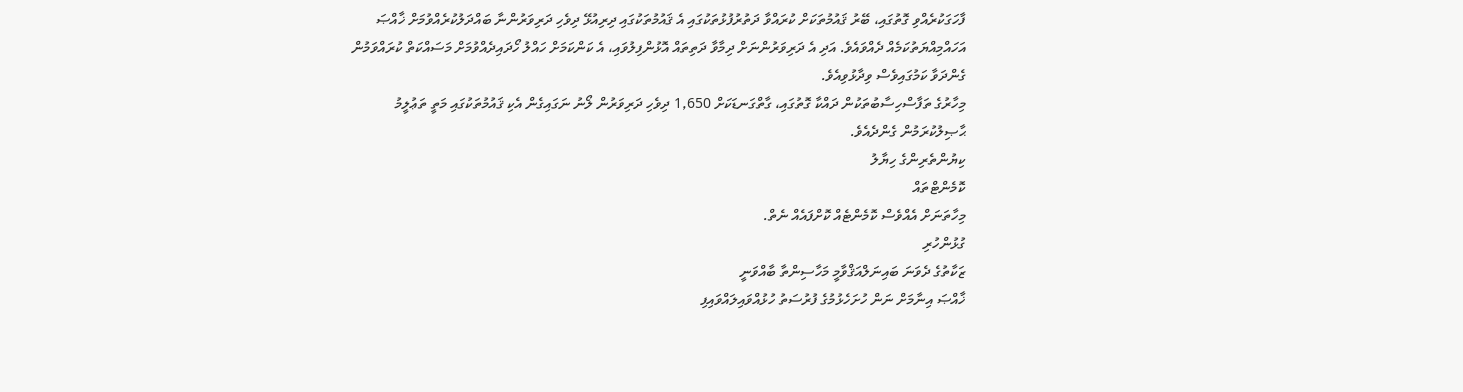ފާހަގަކުރެއްވި ގޮތުގައި، ބޭރު ޤައުމުތަކަށް ކުރައްވާ ދަތުރުފުޅުތަކުގައި އެ ޤައުމުތަކުގައި ދިރިއުޅޭ ދިވެހި ދަރިވަރުންނާ ބައްދަލުކުރެއްވުމަށް ޚާއްޞަ އަހައްމިއްޔަތުކަމެއް ދެއްވައެވެ. އަދި އެ ދަރިވަރުންނަށް ދިމާވާ ދަތިތައް އޮޅުންފިލުވައި، އެ ކަންކަމަށް ހައްލު ހޯދައިދެއްވުމަށް މަސައްކަތް ކުރައްވަމުން ގެންދަވާ ކަމުގައިވެސް ވިދާޅުވިއެވެ.
މިހާރުގެ ތަފާސްހިސާބުތަކުން ދައްކާ ގޮތުގައި، ގާތްގަނޑަކަށް 1,650 ދިވެހި ދަރިވަރުން ލޯނު ނަގައިގެން އެކި ޤައުމުތަކުގައި މަތީ ތަޢުލީމު ޙާޞިލުކުރަމުން ގެންދެއެވެ.
ކިޔުންތެރިންގެ ހިޔާލު
ކޮމެންޓްތައް
މިހާތަނަށް އެއްވެސް ކޮމެންޓެއް ކޮށްފައެއް ނެތް.
ގުޅުންހުރި
ޒަކާތުގެ ދެވަނަ ބައިނަލްއަޤްވާމީ މަހާސިންތާ ބާއްވަނީ
ޚާއްޞަ އިނާމަށް ނަން ހުށަހެޅުމުގެ ފުރުސަތު ހުޅުއްވައިލައްވައިފި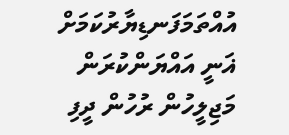އުއްތަމަފަނޑިޔާރުކަމަށް ޣަނީ އައްޔަންކުރަން މަޖިލީހުން ރުހުން ދީފި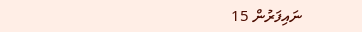ނައިފަރުން 15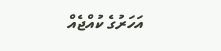އަހަރުގެ ކުއްޖެއް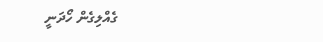ގެއްލިގެން ހޯދަނީ